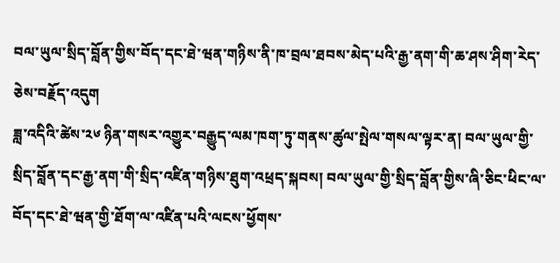བལ་ཡུལ་སྲིད་བློན་གྱིས་བོད་དང་ཐེ་ཝན་གཉིས་ནི་ཁ་བྲལ་ཐབས་མེད་པའི་རྒྱ་ནག་གི་ཆ་ཤས་ཤིག་རེད་ཅེས་བརྗོད་འདུག
ཟླ་འདིའི་ཚེས་༢༦ ཉིན་གསར་འགྱུར་བརྒྱུད་ལམ་ཁག་ཏུ་གནས་ཚུལ་སྤེལ་གསལ་ལྟར་ན། བལ་ཡུལ་གྱི་སྲིད་བློན་དང་རྒྱ་ནག་གི་སྲིད་འཛིན་གཉིས་ཐུག་འཕྲད་སྐབས། བལ་ཡུལ་གྱི་སྲིད་བློན་གྱིས་ཞི་ཅིང་ཕིང་ལ་བོད་དང་ཐེ་ཝན་གྱི་ཐོག་ལ་འཛིན་པའི་ལངས་ཕྱོགས་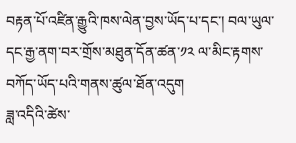བརྟན་པོ་འཛིན་རྒྱུའི་ཁས་ལེན་བྱས་ཡོད་པ་དང་། བལ་ཡུལ་དང་རྒྱ་ནག་བར་གྲོས་མཐུན་དོན་ཚན་༡༢ ལ་མིང་རྟགས་བཀོད་ཡོད་པའི་གནས་ཚུལ་ཐོན་འདུག
ཟླ་འདིའི་ཚེས་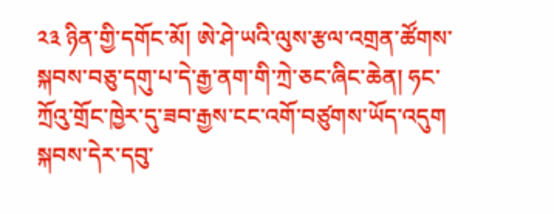༢༣ ཉིན་གྱི་དགོང་མོ། ཨེ་ཤེ་ཡའི་ལུས་རྩལ་འགྲན་ཚོགས་སྐབས་བཅུ་དགུ་པ་དེ་རྒྱ་ནག་གི་ཀྲེ་ཅང་ཞིང་ཆེན། ཧང་ཀྲོའུ་གྲོང་ཁྱེར་དུ་ཟབ་རྒྱས་ངང་འགོ་བཙུགས་ཡོད་འདུག སྐབས་དེར་དབུ་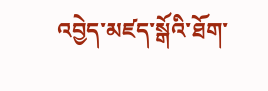འབྱེད་མཛད་སྒོའི་ཐོག་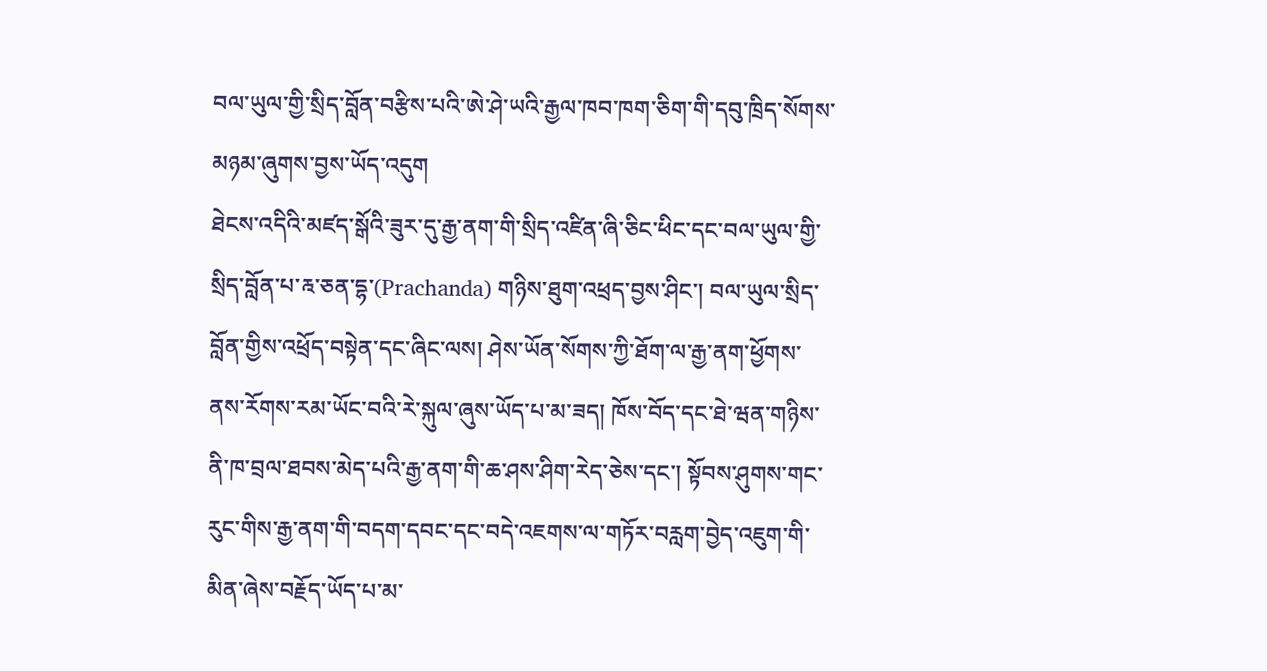བལ་ཡུལ་གྱི་སྲིད་བློན་བརྩིས་པའི་ཨེ་ཤེ་ཡའི་རྒྱལ་ཁབ་ཁག་ཅིག་གི་དབུ་ཁྲིད་སོགས་མཉམ་ཞུགས་བྱས་ཡོད་འདུག
ཐེངས་འདིའི་མཛད་སྒོའི་ཟུར་དུ་རྒྱ་ནག་གི་སྲིད་འཛིན་ཞི་ཅིང་ཕིང་དང་བལ་ཡུལ་གྱི་སྲིད་བློན་པ་རྰ་ཅན་དྷ་(Prachanda) གཉིས་ཐུག་འཕྲད་བྱས་ཤིང་། བལ་ཡུལ་སྲིད་བློན་གྱིས་འཕྲོད་བསྟེན་དང་ཞིང་ལས། ཤེས་ཡོན་སོགས་ཀྱི་ཐོག་ལ་རྒྱ་ནག་ཕྱོགས་ནས་རོགས་རམ་ཡོང་བའི་རེ་སྐུལ་ཞུས་ཡོད་པ་མ་ཟད། ཁོས་བོད་དང་ཐེ་ཝན་གཉིས་ནི་ཁ་བྲལ་ཐབས་མེད་པའི་རྒྱ་ནག་གི་ཆ་ཤས་ཤིག་རེད་ཅེས་དང་། སྟོབས་ཤུགས་གང་རུང་གིས་རྒྱ་ནག་གི་བདག་དབང་དང་བདེ་འཇགས་ལ་གཏོར་བརླག་བྱེད་འཇུག་གི་མིན་ཞེས་བརྗོད་ཡོད་པ་མ་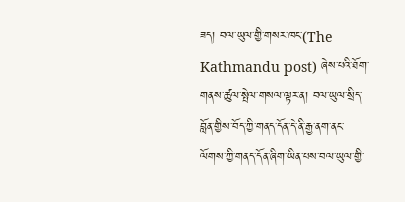ཟད། བལ་ཡུལ་གྱི་གསར་ཁང་(The Kathmandu post) ཞེས་པའི་ཐོག་གནས་ཚུལ་སྤེལ་གསལ་ལྟར་ན། བལ་ཡུལ་སྲིད་བློན་གྱིས་བོད་ཀྱི་གནད་དོན་དེ་ནི་རྒྱ་ནག་ནང་ལོགས་ཀྱི་གནད་དོན་ཞིག་ཡིན་པས་བལ་ཡུལ་གྱི་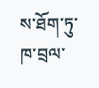ས་ཐོག་ཏུ་ཁ་བྲལ་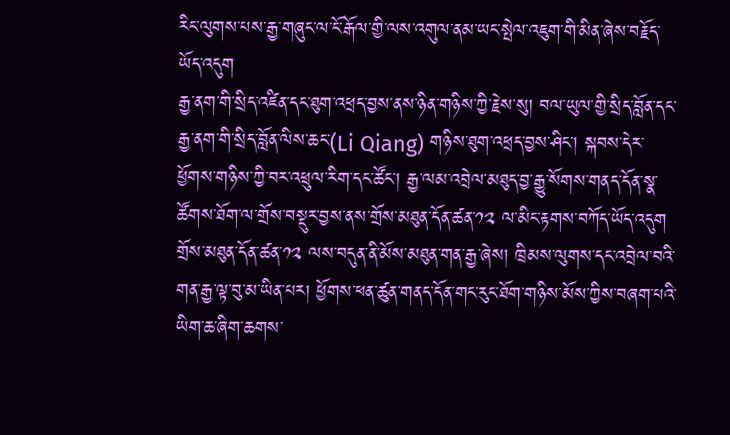རིང་ལུགས་པས་རྒྱ་གཞུང་ལ་ངོ་རྒོལ་གྱི་ལས་འགུལ་ནམ་ཡང་སྤེལ་འཇུག་གི་མིན་ཞེས་བརྗོད་ཡོད་འདུག
རྒྱ་ནག་གི་སྲིད་འཛིན་དང་ཐུག་འཕྲད་བྱས་ནས་ཉིན་གཉིས་ཀྱི་རྗེས་སུ། བལ་ཡུལ་གྱི་སྲིད་བློན་དང་རྒྱ་ནག་གི་སྲིད་བློན་ལིས་ཆང་(Li Qiang) གཉིས་ཐུག་འཕྲད་བྱས་ཤིང་། སྐབས་དེར་ཕྱོགས་གཉིས་ཀྱི་བར་འཕྲུལ་རིག་དང་ཚོང་། རྒྱ་ལམ་འབྲེལ་མཐུད་བྱ་རྒྱུ་སོགས་གནད་དོན་སྣ་ཚོགས་ཐོག་ལ་གྲོས་བསྡུར་བྱས་ནས་གྲོས་མཐུན་དོན་ཚན་༡༢ ལ་མིང་རྟགས་བཀོད་ཡོད་འདུག གྲོས་མཐུན་དོན་ཚན་༡༢ ལས་བདུན་ནི་མོས་མཐུན་གན་རྒྱ་ཞེས། ཁྲིམས་ལུགས་དང་འབྲེལ་བའི་གན་རྒྱ་ལྟ་བུ་མ་ཡིན་པར། ཕྱོགས་ཕན་ཚུན་གནད་དོན་གང་རུང་ཐོག་གཉིས་མོས་ཀྱིས་བཞག་པའི་ཡིག་ཆ་ཞིག་ཆགས་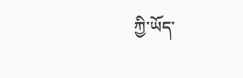ཀྱི་ཡོད་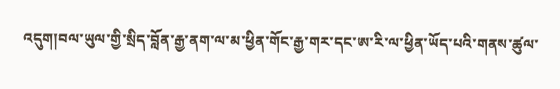འདུག།བལ་ཡུལ་གྱི་སྲིད་བློན་རྒྱ་ནག་ལ་མ་ཕྱིན་གོང་རྒྱ་གར་དང་ཨ་རི་ལ་ཕྱིན་ཡོད་པའི་གནས་ཚུལ་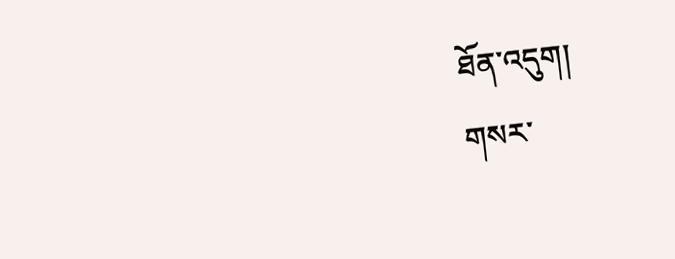ཐོན་འདུག།
གསར་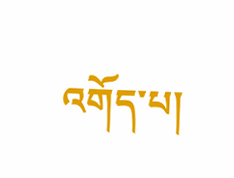འགོད་པ།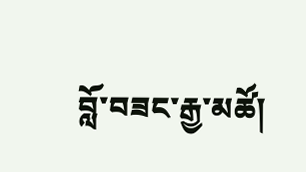བློ་བཟང་རྒྱ་མཚོ།